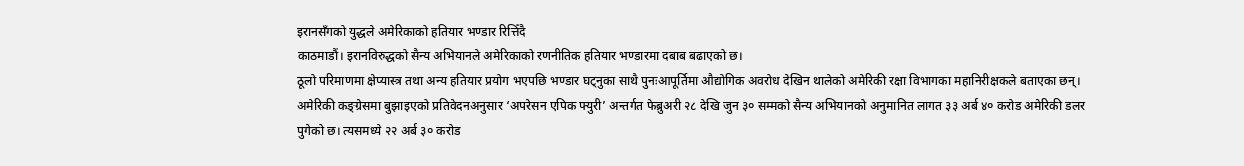इरानसँगको युद्धले अमेरिकाको हतियार भण्डार रित्तिँदै
काठमाडौं। इरानविरुद्धको सैन्य अभियानले अमेरिकाको रणनीतिक हतियार भण्डारमा दबाब बढाएको छ।
ठूलो परिमाणमा क्षेप्यास्त्र तथा अन्य हतियार प्रयोग भएपछि भण्डार घट्नुका साथै पुनःआपूर्तिमा औद्योगिक अवरोध देखिन थालेको अमेरिकी रक्षा विभागका महानिरीक्षकले बताएका छन्।
अमेरिकी कङ्ग्रेसमा बुझाइएको प्रतिवेदनअनुसार ‘अपरेसन एपिक फ्युरी’ अन्तर्गत फेब्रुअरी २८ देखि जुन ३० सम्मको सैन्य अभियानको अनुमानित लागत ३३ अर्ब ४० करोड अमेरिकी डलर पुगेको छ। त्यसमध्ये २२ अर्ब ३० करोड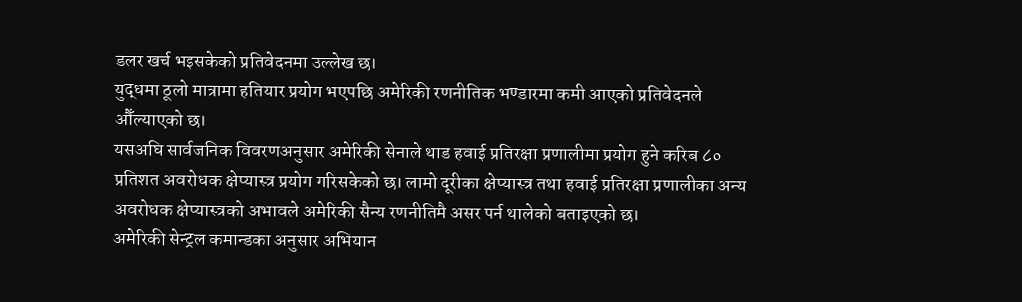डलर खर्च भइसकेको प्रतिवेदनमा उल्लेख छ।
युद्धमा ठूलो मात्रामा हतियार प्रयोग भएपछि अमेरिकी रणनीतिक भण्डारमा कमी आएको प्रतिवेदनले औँल्याएको छ।
यसअघि सार्वजनिक विवरणअनुसार अमेरिकी सेनाले थाड हवाई प्रतिरक्षा प्रणालीमा प्रयोग हुने करिब ८० प्रतिशत अवरोधक क्षेप्यास्त्र प्रयोग गरिसकेको छ। लामो दूरीका क्षेप्यास्त्र तथा हवाई प्रतिरक्षा प्रणालीका अन्य अवरोधक क्षेप्यास्त्रको अभावले अमेरिकी सैन्य रणनीतिमै असर पर्न थालेको बताइएको छ।
अमेरिकी सेन्ट्रल कमान्डका अनुसार अभियान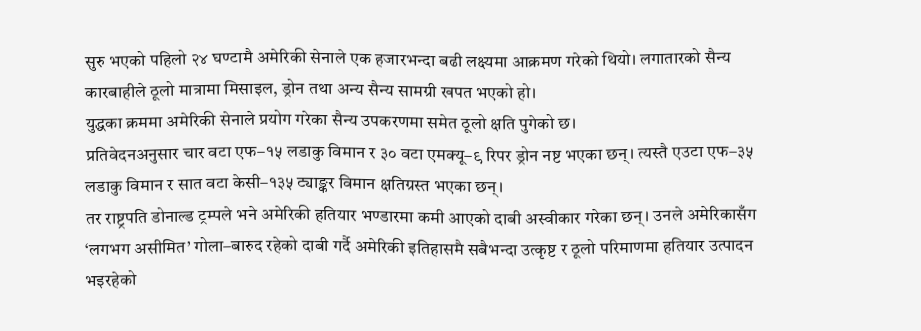सुरु भएको पहिलो २४ घण्टामै अमेरिकी सेनाले एक हजारभन्दा बढी लक्ष्यमा आक्रमण गरेको थियो। लगातारको सैन्य कारबाहीले ठूलो मात्रामा मिसाइल, ड्रोन तथा अन्य सैन्य सामग्री खपत भएको हो।
युद्धका क्रममा अमेरिकी सेनाले प्रयोग गरेका सैन्य उपकरणमा समेत ठूलो क्षति पुगेको छ।
प्रतिवेदनअनुसार चार वटा एफ–१५ लडाकु विमान र ३० वटा एमक्यू–९ रिपर ड्रोन नष्ट भएका छन्। त्यस्तै एउटा एफ–३५ लडाकु विमान र सात वटा केसी–१३५ ट्याङ्कर विमान क्षतिग्रस्त भएका छन्।
तर राष्ट्रपति डोनाल्ड ट्रम्पले भने अमेरिकी हतियार भण्डारमा कमी आएको दाबी अस्वीकार गरेका छन्। उनले अमेरिकासँग ‘लगभग असीमित’ गोला–बारुद रहेको दाबी गर्दै अमेरिकी इतिहासमै सबैभन्दा उत्कृष्ट र ठूलो परिमाणमा हतियार उत्पादन भइरहेको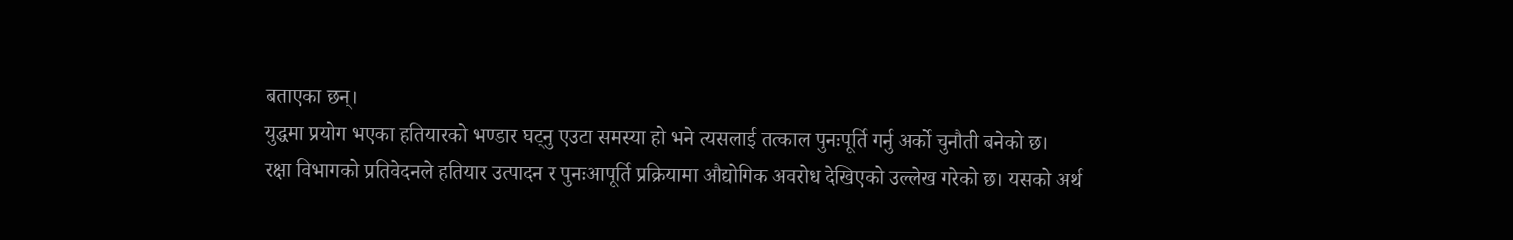बताएका छन्।
युद्धमा प्रयोग भएका हतियारको भण्डार घट्नु एउटा समस्या हो भने त्यसलाई तत्काल पुनःपूर्ति गर्नु अर्को चुनौती बनेको छ।
रक्षा विभागको प्रतिवेदनले हतियार उत्पादन र पुनःआपूर्ति प्रक्रियामा औद्योगिक अवरोध देखिएको उल्लेख गरेको छ। यसको अर्थ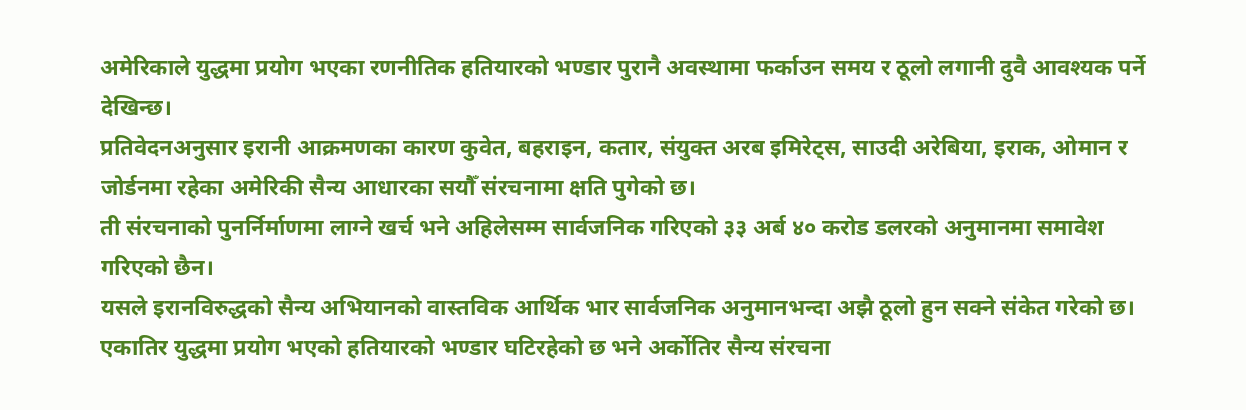अमेरिकाले युद्धमा प्रयोग भएका रणनीतिक हतियारको भण्डार पुरानै अवस्थामा फर्काउन समय र ठूलो लगानी दुवै आवश्यक पर्ने देखिन्छ।
प्रतिवेदनअनुसार इरानी आक्रमणका कारण कुवेत, बहराइन, कतार, संयुक्त अरब इमिरेट्स, साउदी अरेबिया, इराक, ओमान र जोर्डनमा रहेका अमेरिकी सैन्य आधारका सयौँ संरचनामा क्षति पुगेको छ।
ती संरचनाको पुनर्निर्माणमा लाग्ने खर्च भने अहिलेसम्म सार्वजनिक गरिएको ३३ अर्ब ४० करोड डलरको अनुमानमा समावेश गरिएको छैन।
यसले इरानविरुद्धको सैन्य अभियानको वास्तविक आर्थिक भार सार्वजनिक अनुमानभन्दा अझै ठूलो हुन सक्ने संकेत गरेको छ।
एकातिर युद्धमा प्रयोग भएको हतियारको भण्डार घटिरहेको छ भने अर्कोतिर सैन्य संरचना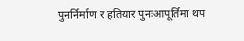पुनर्निर्माण र हतियार पुनःआपूर्तिमा थप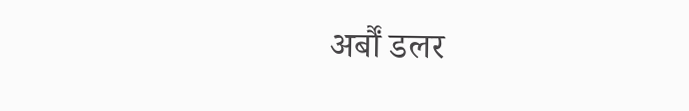अर्बौं डलर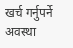खर्च गर्नुपर्ने अवस्था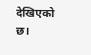देखिएको छ।